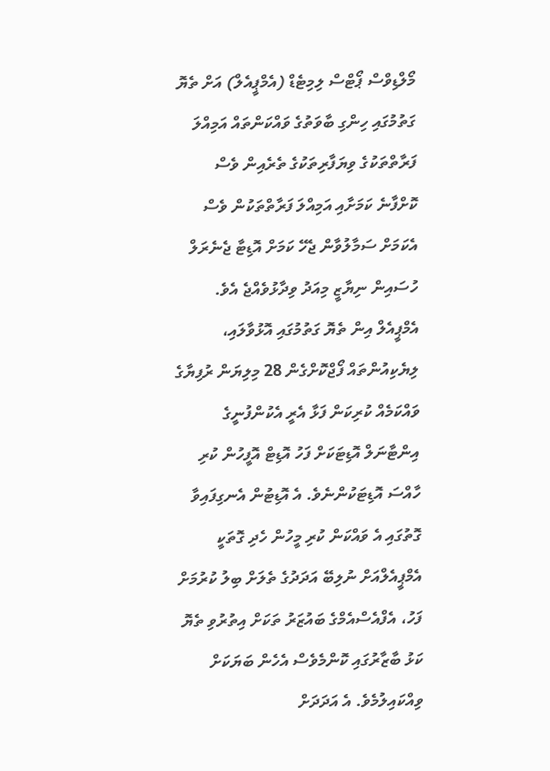މޯލްޑިވްސް ޕޯޓްސް ލިމިޓެޑް (އެމްޕީއެލް) އަށް ތެޔޮ ގަތުމުގައި ހިންގި ބާވަތުގެ ވައްކަންތައް އަމިއްލަ ފަރާތްތަކުގެ ވިޔަފާރިތަކުގެ ތެރެއިން ވެސް ކޮށްފާނެ ކަމަށާއި އަމިއްލަ ފަރާތްތަކުން ވެސް އެކަމަށް ސަމާލުވާން ޖެހޭ ކަމަށް އޮޑިޓާ ޖެނެރަލް ހުސައިން ނިޔާޒީ މިއަދު ވިދާޅުވެއްޖެ އެވެ.
އެމްޕީއެލް އިން ތެޔޮ ގަތުމުގައި އޮޅުވާލައި، ލިޔެކިއުންތައް ފޯޖްކޮށްގެން 28 މިލިޔަން ރުފިޔާގެ ވައްކަމެއް ކުރިކަން ފަޅާ އެރީ އެކުންފުނީގެ އިންޓާނަލް އޮޑިޓަކަށް ފަހު އޮޑިޓް އޮފީހުން ކުރި ހާއްސަ އޮޑިޓަކުންނެވެ. އެ އޮޑިޓުން އެނގިފައިވާ ގޮތުގައި އެ ވައްކަން ކުރި މީހުން ހެދި ގޮތަކީ އެމްޕީއެލްއަށް ނުލިބޭ އަދަދުގެ ތެލަށް ބިލު ކުރުމަށް ފަހު، އެފްއެސްއެމްގެ ބައުޒަރު ތަކަށް އިތުރުވި ތެޔޮ ކަޅު ބާޒާރުގައި ކޮންމެވެސް އެހެން ބަޔަކަށް ވިއްކައިލުމެވެ. އެ އަދަދަށް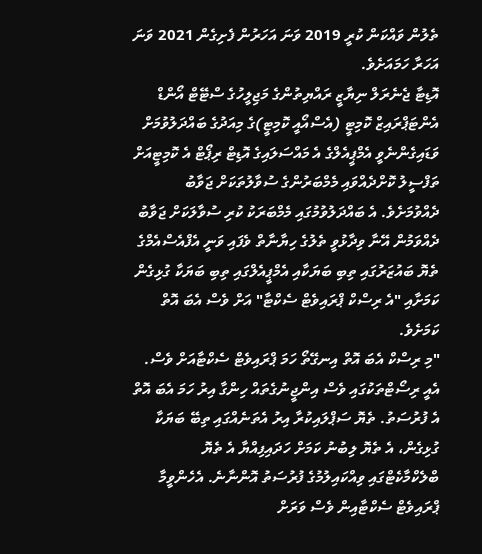ތެލުން ވައްކަން ކުރީ 2019 ވަނަ އަހަރުން ފެށިގެން 2021 ވަނަ އަހަރާ ހަމައަށެވެ.
އޮޑިޓާ ޖެނެރަލް ނިޔާޒީ ރައްޔިތުންގެ މަޖިލީހުގެ ސްޓޭޓް އޯންޑް އެންޓަޕްރައިޒް ކޮމިޓީ (އެސްއޯއީ ކޮމިޓީ)ގެ މިއަދުގެ ބައްދަލުވުމަށް ވަޑައިގެންނެވީ އެމްޕީއެލްގެ އެ މައްސަލައިގެ އޮޑިޓް ރިޕޯޓް އެ ކޮމިޓީއަށް ތަފްސީލު ކޮށްދެއްވައި މެމްބަރުންގެ ސުވާލުތަކަށް ޖަވާބު ދެއްވުމަށެވެ. އެ ބައްދަލުވުމުގައި މެމްބަރަކު ކުރި ސުވާލަކަށް ޖަވާބު ދެއްވަމުން އޭނާ ވިދާޅުވީ ތެލުގެ ހިޔާނާތް ވެފައި ވަނީ އެފްއެސްއެމްގެ ތެޔޮ ބައުޒަރުގައި ތިބި ބަޔަކާއި އެމްޕީއެލްގައި ތިބި ބަޔަކާ ގުޅިގެން ކަމަށާއި "އެ ރިސްކް ޕްރައިވެޓް ސެކްޓާ" އަށް ވެސް އެބަ އޮތް ކަމަށެވެ.
"މި ރިސްކް އެބަ އޮތް އިނގޭތޯ ހަމަ ޕްރައިވެޓް ސެކްޓާއަށް ވެސް. އެއީ ރިސޯޓްތަކުގައި ވެސް އިންޖީނުގެތައް ހިންގާ އިރު ހަމަ އެބަ އޮތް އެ ފުރުސަތު. ތެޔޮ ސަޕްލައިކުރާ އިރު އެތަނެއްގައި ތިބޭ ބަޔަކާ ގުޅިގެން، އެ ތެޔޮ ލިބުނު ކަމަށް ހަދައިފިއްޔާ އެ ތެޔޮ ބްލެކްމާކެޓްގައި ވިއްކައިލުމުގެ ފުރުސަތު އޮންނާނެ. އެހެންވީމާ ޕްރައިވެޓް ސެކްޓާއިން ވެސް ވަރަށް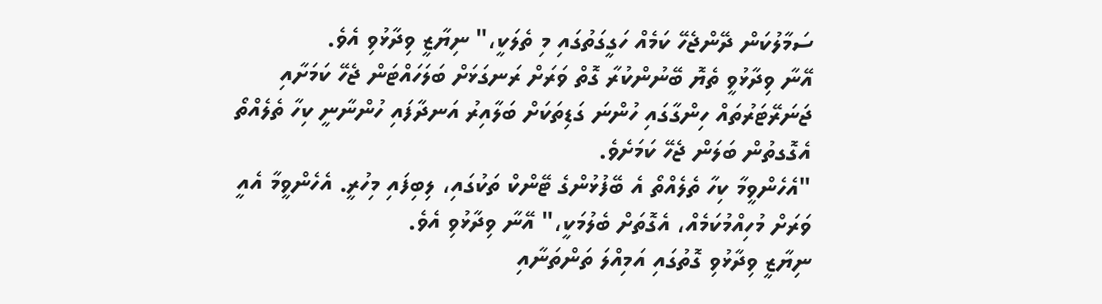ސަމާލުކަން ދޭންޖެހޭ ކަމެއް ހަގީގަތުގައި މި ތެލަކީ،" ނިޔާޒީ ވިދާޅުވި އެވެ.
އޭނާ ވިދާޅުވީ ތެޔޮ ބޭނުންކުރާ ގޮތް ވަރަށް ރަނގަޅަށް ބަލަހައްޓަން ޖެހޭ ކަމަށާއި ޖަނަރޭޓަރުތައް ހިންގާގައި ހުންނަ ގަޑިތަކަށް ބަލާއިރު އަނދާފައި ހުންނާނީ ކިހާ ތެލެއްތޯ އެގޮގތުން ބަލަން ޖެހޭ ކަމަށެވެ.
"އެހެންވީމާ ކިހާ ތެލެއްތޯ އެ ބޭފުޅުންގެ ޓޭންކް ތަކުގައި، ލިބިފައި މިހުރީ. އެހެންވީމާ އެއީ ވަރަށް މުހިއްމުކަމެއް، އެގޮތަށް ބެލުމަކީ،" އޭނާ ވިދާޅުވި އެވެ.
ނިޔާޒީ ވިދާޅުވި ގޮތުގައި އަމިއްލަ ތަންތަނާއި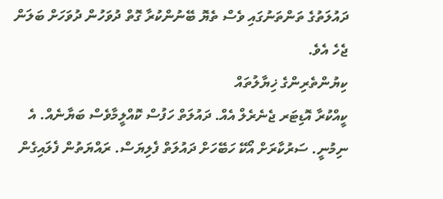ދައުލަތުގެ ތަންތަނުގައި ވެސް ތެޔޮ ބޭނުންކުރާ ގޮތް ދުވަހުން ދުވަހަށް ބަލަން ޖެހެ އެވެ.
ކިޔުންތެރިންގެ ޚިޔާލުތައް
ކީއްކުރާ އޮޑިޓަރ ޖެނެރެލް އެއް. ދައުލަތް ހަފުސް ކޮއްލީމާވެސް ބަޔާނެއް. އެ ނިމުނީ. ސަރުކާރަށް އޯކޭ ހަބޭހަށް ދައުލަތް ފެލިޔަސް. ރައްޔަތުން ފެލައިގެން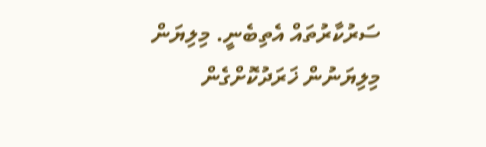ސަރުކާރުތައް އެތިބެނީ. މިލިޔަން މިލިޔަނުން ޚަރަދުކޮށްގެން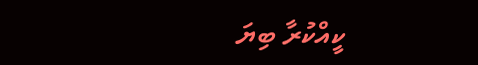ކީއްކުރާ ބިޔަ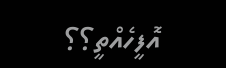އޮފީހެއްތީ؟؟